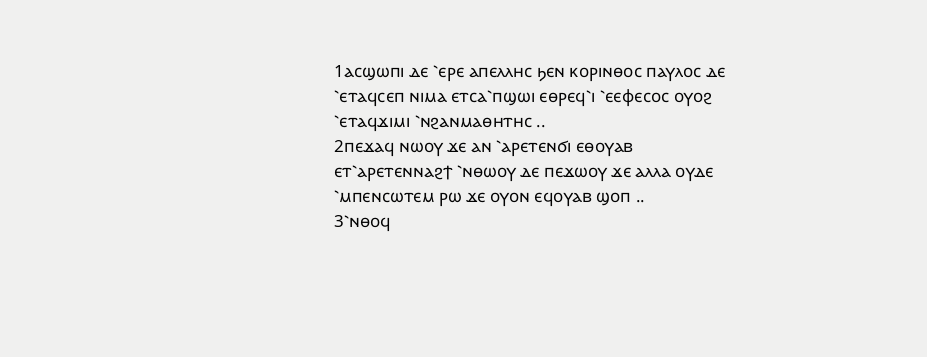1ⲁⲥϣⲱⲡⲓ ⲇⲉ ⳿ⲉⲣⲉ ⲁⲡⲉⲗⲗⲏⲥ ϧⲉⲛ ⲕⲟⲣⲓⲛⲑⲟⲥ ⲡⲁⲩⲗⲟⲥ ⲇⲉ ⳿ⲉⲧⲁϥⲥⲉⲡ ⲛⲓⲙⲁ ⲉⲧⲥⲁ⳿ⲡϣⲱⲓ ⲉⲑⲣⲉϥ⳿ⲓ ⳿ⲉⲉⲫⲉⲥⲟⲥ ⲟⲩⲟϩ ⳿ⲉⲧⲁϥϫⲓⲙⲓ ⳿ⲛϩⲁⲛⲙⲁⲑⲏⲧⲏⲥ ..
2ⲡⲉϫⲁϥ ⲛⲱⲟⲩ ϫⲉ ⲁⲛ ⳿ⲁⲣⲉⲧⲉⲛϭⲓ ⲉⲑⲟⲩⲁⲃ ⲉⲧ⳿ⲁⲣⲉⲧⲉⲛⲛⲁϩϯ ⳿ⲛⲑⲱⲟⲩ ⲇⲉ ⲡⲉϫⲱⲟⲩ ϫⲉ ⲁⲗⲗⲁ ⲟⲩⲇⲉ ⳿ⲙⲡⲉⲛⲥⲱⲧⲉⲙ ⲣⲱ ϫⲉ ⲟⲩⲟⲛ ⲉϥⲟⲩⲁⲃ ϣⲟⲡ ..
3⳿ⲛⲑⲟϥ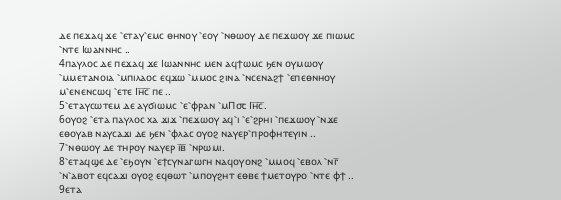ⲇⲉ ⲡⲉϫⲁϥ ϫⲉ ⳿ⲉⲧⲁⲩ⳿ⲉⲙⲥ ⲑⲏⲛⲟⲩ ⳿ⲉⲟⲩ ⳿ⲛⲑⲱⲟⲩ ⲇⲉ ⲡⲉϫⲱⲟⲩ ϫⲉ ⲡⲓⲱⲙⲥ ⳿ⲛⲧⲉ Ⲓⲱⲁⲛⲛⲏⲥ ..
4ⲡⲁⲩⲗⲟⲥ ⲇⲉ ⲡⲉϫⲁϥ ϫⲉ Ⲓⲱⲁⲛⲛⲏⲥ ⲙⲉⲛ ⲁϥϯⲱⲙⲥ ϧⲉⲛ ⲟⲩⲙⲱⲟⲩ ⳿ⲙⲙⲉⲧⲁⲛⲟⲓⲁ ⳿ⲙⲡⲓⲗⲁⲟⲥ ⲉϥϫⲱ ⳿ⲙⲙⲟⲥ ϩⲓⲛⲁ ⳿ⲛⲥⲉⲛⲁϩϯ ⳿ⲉⲡⲉⲑⲛⲏⲟⲩ ⲙ⳿ⲉⲛⲉⲛⲥⲱϥ ⳿ⲉⲧⲉ Ⲓⲏ̅ⲥ̅ ⲡⲉ ..
5⳿ⲉⲧⲁⲩⲥⲱⲧⲉⲙ ⲇⲉ ⲁⲩϭⲓⲱⲙⲥ ⳿ⲉ⳿ⲫⲣⲁⲛ ⳿ⲙⲠ⳪ Ⲓⲏ̅ⲥ̅.
6ⲟⲩⲟϩ ⳿ⲉⲧⲁ ⲡⲁⲩⲗⲟⲥ ⲭⲁ ϫⲓϫ ⳿ⲡⲉϫⲱⲟⲩ ⲁϥ⳿ⲓ ⳿ⲉ⳿ϩⲣⲏⲓ ⳿ⲡⲉϫⲱⲟⲩ ⳿ⲛϫⲉ ⲉⲑⲟⲩⲁⲃ ⲛⲁⲩⲥⲁϫⲓ ⲇⲉ ϧⲉⲛ ⳿ⲫⲗⲁⲥ ⲟⲩⲟϩ ⲛⲁⲩⲉⲣ⳿ⲡⲣⲟⲫⲏⲧⲉⲩⲓⲛ ..
7⳿ⲛⲑⲱⲟⲩ ⲇⲉ ⲧⲏⲣⲟⲩ ⲛⲁⲩⲉⲣ ⲓ̅ⲃ̅ ⳿ⲛⲣⲱⲙⲓ.
8⳿ⲉⲧⲁϥϣⲉ ⲇⲉ ⳿ⲉϧⲟⲩⲛ ⳿ⲉϯⲥⲩⲛⲁⲅⲱⲅⲏ ⲛⲁϥⲟⲩⲟⲛϩ ⳿ⲙⲙⲟϥ ⳿ⲉⲃⲟⲗ ⳿ⲛⲅ̅ ⳿ⲛ⳿ⲁⲃⲟⲧ ⲉϥⲥⲁϫⲓ ⲟⲩⲟϩ ⲉϥⲑⲱⲧ ⳿ⲙⲡⲟⲩϩⲏⲧ ⲉⲑⲃⲉ ϯⲙⲉⲧⲟⲩⲣⲟ ⳿ⲛⲧⲉ ⲫϯ ..
9ⲉⲧⲁ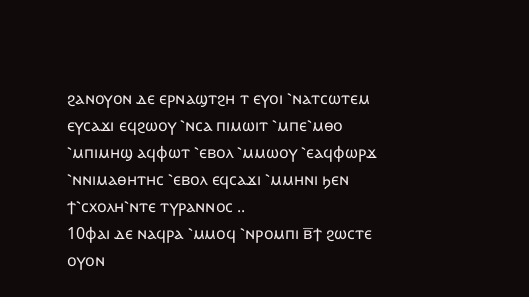ϩⲁⲛⲟⲩⲟⲛ ⲇⲉ ⲉⲣⲛⲁϣⲧϩⲏ ⲧ ⲉⲩⲟⲓ ⳿ⲛⲁⲧⲥⲱⲧⲉⲙ ⲉⲩⲥⲁϫⲓ ⲉϥϩⲱⲟⲩ ⳿ⲛⲥⲁ ⲡⲓⲙⲱⲓⲧ ⳿ⲙⲡⲉ⳿ⲙⲑⲟ ⳿ⲙⲡⲓⲙⲏϣ ⲁϥⲫⲱⲧ ⳿ⲉⲃⲟⲗ ⳿ⲙⲙⲱⲟⲩ ⳿ⲉⲁϥⲫⲱⲣϫ ⳿ⲛⲛⲓⲙⲁⲑⲏⲧⲏⲥ ⳿ⲉⲃⲟⲗ ⲉϥⲥⲁϫⲓ ⳿ⲙⲙⲏⲛⲓ ϧⲉⲛ ϯ⳿ⲥⲭⲟⲗⲏ⳿ⲛⲧⲉ ⲧⲩⲣⲁⲛⲛⲟⲥ ..
10ⲫⲁⲓ ⲇⲉ ⲛⲁϥⲣⲁ ⳿ⲙⲙⲟϥ ⳿ⲛⲣⲟⲙⲡⲓ ⲃ̅ϯ ϩⲱⲥⲧⲉ ⲟⲩⲟⲛ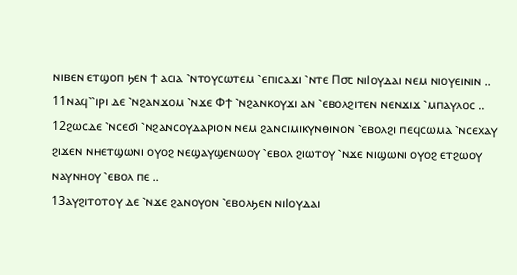ⲛⲓⲃⲉⲛ ⲉⲧϣⲟⲡ ϧⲉⲛ ϯ ⲁⲥⲓⲁ ⳿ⲛⲧⲟⲩⲥⲱⲧⲉⲙ ⳿ⲉⲡⲓⲥⲁϫⲓ ⳿ⲛⲧⲉ Ⲡ⳪ ⲛⲓⲒⲟⲩⲇⲁⲓ ⲛⲉⲙ ⲛⲓⲟⲩⲉⲓⲛⲓⲛ ..
11ⲛⲁϥ⳿⳿ⲓⲣⲓ ⲇⲉ ⳿ⲛϩⲁⲛϫⲟⲙ ⳿ⲛϫⲉ Ⲫϯ ⳿ⲛϩⲁⲛⲕⲟⲩϫⲓ ⲁⲛ ⳿ⲉⲃⲟⲗϩⲓⲧⲉⲛ ⲛⲉⲛϫⲓϫ ⳿ⲙⲡⲁⲩⲗⲟⲥ ..
12ϩⲱⲥⲇⲉ ⳿ⲛⲥⲉϭⲓ ⳿ⲛϩⲁⲛⲥⲟⲩⲇⲁⲣⲓⲟⲛ ⲛⲉⲙ ϩⲁⲛⲥⲓⲙⲓⲕⲩⲛⲑⲓⲛⲟⲛ ⳿ⲉⲃⲟⲗϩⲓ ⲡⲉϥⲥⲱⲙⲁ ⳿ⲛⲥⲉⲭⲁⲩ ϩⲓϫⲉⲛ ⲛⲏⲉⲧϣⲱⲛⲓ ⲟⲩⲟϩ ⲛⲉϣⲁⲩϣⲉⲛⲱⲟⲩ ⳿ⲉⲃⲟⲗ ϩⲓⲱⲧⲟⲩ ⳿ⲛϫⲉ ⲛⲓϣⲱⲛⲓ ⲟⲩⲟϩ ⲉⲧϩⲱⲟⲩ ⲛⲁⲩⲛⲏⲟⲩ ⳿ⲉⲃⲟⲗ ⲡⲉ ..
13ⲁⲩϩⲓⲧⲟⲧⲟⲩ ⲇⲉ ⳿ⲛϫⲉ ϩⲁⲛⲟⲩⲟⲛ ⳿ⲉⲃⲟⲗϧⲉⲛ ⲛⲓⲒⲟⲩⲇⲁⲓ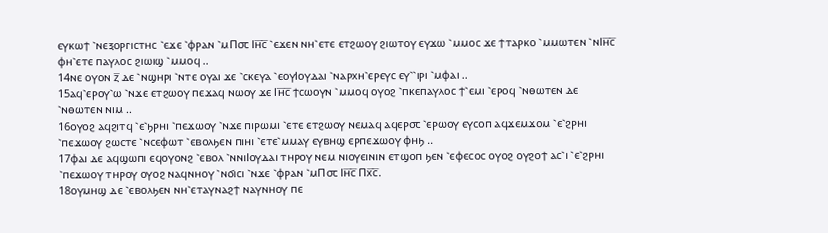ⲉⲩⲕⲱϯ ⳿ⲛⲉⲝⲟⲣⲅⲓⲥⲧⲏⲥ ⳿ⲉϫⲉ ⳿ⲫⲣⲁⲛ ⳿ⲙⲠ⳪ Ⲓⲏ̅ⲥ̅ ⳿ⲉϫⲉⲛ ⲛⲏ⳿ⲉⲧⲉ ⲉⲧϩⲱⲟⲩ ϩⲓⲱⲧⲟⲩ ⲉⲩϫⲱ ⳿ⲙⲙⲟⲥ ϫⲉ ϯⲧⲁⲣⲕⲟ ⳿ⲙⲙⲱⲧⲉⲛ ⳿ⲛⲒⲏ̅ⲥ̅ ⲫⲏ⳿ⲉⲧⲉ ⲡⲁⲩⲗⲟⲥ ϩⲓⲱⲓϣ ⳿ⲙⲙⲟϥ ..
14ⲛⲉ ⲟⲩⲟⲛ ⲍ̅ ⲇⲉ ⳿ⲛϣⲏⲣⲓ ⳿ⲛⲧⲉ ⲟⲩⲁⲓ ϫⲉ ⳿ⲥⲕⲉⲩⲁ ⳿ⲉⲟⲩⲒⲟⲩⲇⲁⲓ ⳿ⲛⲁⲣⲭⲏ⳿ⲉⲣⲉⲩⲥ ⲉⲩ⳿⳿ⲓⲣⲓ ⳿ⲙⲫⲁⲓ ..
15ⲁϥ⳿ⲉⲣⲟⲩ⳿ⲱ ⳿ⲛϫⲉ ⲉⲧϩⲱⲟⲩ ⲡⲉϫⲁϥ ⲛⲱⲟⲩ ϫⲉ Ⲓⲏ̅ⲥ̅ ϯⲥⲱⲟⲩⲛ ⳿ⲙⲙⲟϥ ⲟⲩⲟϩ ⳿ⲡⲕⲉⲡⲁⲩⲗⲟⲥ ϯ⳿ⲉⲙⲓ ⳿ⲉⲣⲟϥ ⳿ⲛⲑⲱⲧⲉⲛ ⲇⲉ ⳿ⲛⲑⲱⲧⲉⲛ ⲛⲓⲙ ..
16ⲟⲩⲟϩ ⲁϥϩⲓⲧϥ ⳿ⲉ⳿ϧⲣⲏⲓ ⳿ⲡⲉϫⲱⲟⲩ ⳿ⲛϫⲉ ⲡⲓⲣⲱⲙⲓ ⳿ⲉⲧⲉ ⲉⲧϩⲱⲟⲩ ⲛⲉⲙⲁϥ ⲁϥⲉⲣ⳪ ⳿ⲉⲣⲱⲟⲩ ⲉⲩⲥⲟⲡ ⲁϥϫⲉⲙϫⲟⲙ ⳿ⲉ⳿ϩⲣⲏⲓ ⳿ⲡⲉϫⲱⲟⲩ ϩⲱⲥⲧⲉ ⳿ⲛⲥⲉⲫⲱⲧ ⳿ⲉⲃⲟⲗϧⲉⲛ ⲡⲓⲏⲓ ⳿ⲉⲧⲉ⳿ⲙⲙⲁⲩ ⲉⲩⲃⲏϣ ⲉⲣⲡⲉϫⲱⲟⲩ ⲫⲏϧ ..
17ⲫⲁⲓ ⲇⲉ ⲁϥϣⲱⲡⲓ ⲉϥⲟⲩⲟⲛϩ ⳿ⲉⲃⲟⲗ ⳿ⲛⲛⲓⲒⲟⲩⲇⲁⲓ ⲧⲏⲣⲟⲩ ⲛⲉⲙ ⲛⲓⲟⲩⲉⲓⲛⲓⲛ ⲉⲧϣⲟⲡ ϧⲉⲛ ⳿ⲉⲫⲉⲥⲟⲥ ⲟⲩⲟϩ ⲟⲩϩⲟϯ ⲁⲥ⳿ⲓ ⳿ⲉ⳿ϩⲣⲏⲓ ⳿ⲡⲉϫⲱⲟⲩ ⲧⲏⲣⲟⲩ ⲟⲩⲟϩ ⲛⲁϥⲛⲏⲟⲩ ⳿ⲛϭⲓⲥⲓ ⳿ⲛϫⲉ ⳿ⲫⲣⲁⲛ ⳿ⲙⲠ⳪ Ⲓⲏ̅ⲥ̅ Ⲡⲭ̅ⲥ̅.
18ⲟⲩⲙⲏϣ ⲇⲉ ⳿ⲉⲃⲟⲗϧⲉⲛ ⲛⲏ⳿ⲉⲧⲁⲩⲛⲁϩϯ ⲛⲁⲩⲛⲏⲟⲩ ⲡⲉ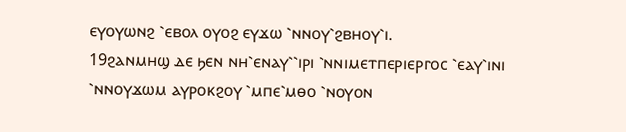ⲉⲩⲟⲩⲱⲛϩ ⳿ⲉⲃⲟⲗ ⲟⲩⲟϩ ⲉⲩϫⲱ ⳿ⲛⲛⲟⲩ⳿ϩⲃⲏⲟⲩ⳿ⲓ.
19ϩⲁⲛⲙⲏϣ ⲇⲉ ϧⲉⲛ ⲛⲏ⳿ⲉⲛⲁⲩ⳿⳿ⲓⲣⲓ ⳿ⲛⲛⲓⲙⲉⲧⲡⲉⲣⲓⲉⲣⲅⲟⲥ ⳿ⲉⲁⲩ⳿ⲓⲛⲓ ⳿ⲛⲛⲟⲩϫⲱⲙ ⲁⲩⲣⲟⲕϩⲟⲩ ⳿ⲙⲡⲉ⳿ⲙⲑⲟ ⳿ⲛⲟⲩⲟⲛ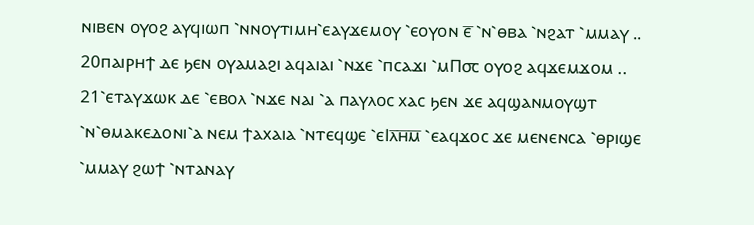ⲛⲓⲃⲉⲛ ⲟⲩⲟϩ ⲁⲩϥⲓⲱⲡ ⳿ⲛⲛⲟⲩⲧⲓⲙⲏ⳿ⲉⲁⲩϫⲉⲙⲟⲩ ⳿ⲉⲟⲩⲟⲛ ⲉ̅ ⳿ⲛ⳿ⲑⲃⲁ ⳿ⲛϩⲁⲧ ⳿ⲙⲙⲁⲩ ..
20ⲡⲁⲓⲣⲏϯ ⲇⲉ ϧⲉⲛ ⲟⲩⲁⲙⲁϩⲓ ⲁϥⲁⲓⲁⲓ ⳿ⲛϫⲉ ⳿ⲡⲥⲁϫⲓ ⳿ⲙⲠ⳪ ⲟⲩⲟϩ ⲁϥϫⲉⲙϫⲟⲙ ..
21⳿ⲉⲧⲁⲩϫⲱⲕ ⲇⲉ ⳿ⲉⲃⲟⲗ ⳿ⲛϫⲉ ⲛⲁⲓ ⳿ⲁ ⲡⲁⲩⲗⲟⲥ ⲭⲁⲥ ϧⲉⲛ ϫⲉ ⲁϥϣⲁⲛⲙⲟⲩϣⲧ ⳿ⲛ⳿ⲑⲙⲁⲕⲉⲇⲟⲛⲓ⳿ⲁ ⲛⲉⲙ ϯⲁⲭⲁⲓⲁ ⳿ⲛⲧⲉϥϣⲉ ⳿ⲉⲒⲗ̅ⲏ̅ⲙ̅ ⳿ⲉⲁϥϫⲟⲥ ϫⲉ ⲙⲉⲛⲉⲛⲥⲁ ⳿ⲑⲣⲓϣⲉ ⳿ⲙⲙⲁⲩ ϩⲱϯ ⳿ⲛⲧⲁⲛⲁⲩ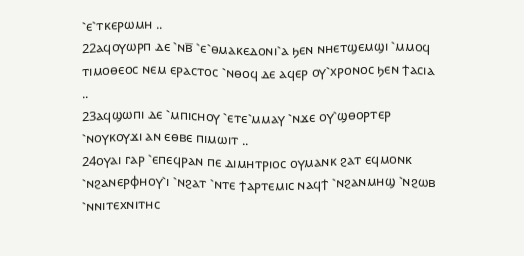⳿ⲉ⳿ⲧⲕⲉⲣⲱⲙⲏ ..
22ⲁϥⲟⲩⲱⲣⲡ ⲇⲉ ⳿ⲛⲃ̅ ⳿ⲉ⳿ⲑⲙⲁⲕⲉⲇⲟⲛⲓ⳿ⲁ ϧⲉⲛ ⲛⲏⲉⲧϣⲉⲙϣⲓ ⳿ⲙⲙⲟϥ ⲧⲓⲙⲟⲑⲉⲟⲥ ⲛⲉⲙ ⲉⲣⲁⲥⲧⲟⲥ ⳿ⲛⲑⲟϥ ⲇⲉ ⲁϥⲉⲣ ⲟⲩ⳿ⲭⲣⲟⲛⲟⲥ ϧⲉⲛ ϯⲁⲥⲓⲁ ..
23ⲁϥϣⲱⲡⲓ ⲇⲉ ⳿ⲙⲡⲓⲥⲏⲟⲩ ⳿ⲉⲧⲉ⳿ⲙⲙⲁⲩ ⳿ⲛϫⲉ ⲟⲩ⳿ϣⲑⲟⲣⲧⲉⲣ ⳿ⲛⲟⲩⲕⲟⲩϫⲓ ⲁⲛ ⲉⲑⲃⲉ ⲡⲓⲙⲱⲓⲧ ..
24ⲟⲩⲁⲓ ⲅⲁⲣ ⳿ⲉⲡⲉϥⲣⲁⲛ ⲡⲉ ⲇⲓⲙⲏⲧⲣⲓⲟⲥ ⲟⲩⲙⲁⲛⲕ ϩⲁⲧ ⲉϥⲙⲟⲛⲕ ⳿ⲛϩⲁⲛⲉⲣⲫⲏⲟⲩ⳿ⲓ ⳿ⲛϩⲁⲧ ⳿ⲛⲧⲉ ϯⲁⲣⲧⲉⲙⲓⲥ ⲛⲁϥϯ ⳿ⲛϩⲁⲛⲙⲏϣ ⳿ⲛϩⲱⲃ ⳿ⲛⲛⲓⲧⲉⲭⲛⲓⲧⲏⲥ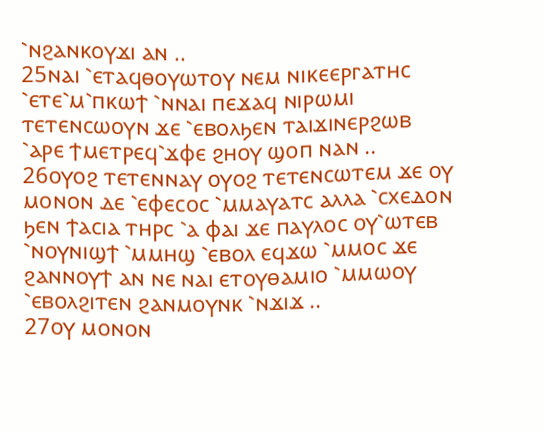⳿ⲛϩⲁⲛⲕⲟⲩϫⲓ ⲁⲛ ..
25ⲛⲁⲓ ⳿ⲉⲧⲁϥⲑⲟⲩⲱⲧⲟⲩ ⲛⲉⲙ ⲛⲓⲕⲉⲉⲣⲅⲁⲧⲏⲥ ⳿ⲉⲧⲉ⳿ⲙ⳿ⲡⲕⲱϯ ⳿ⲛⲛⲁⲓ ⲡⲉϫⲁϥ ⲛⲓⲣⲱⲙⲓ ⲧⲉⲧⲉⲛⲥⲱⲟⲩⲛ ϫⲉ ⳿ⲉⲃⲟⲗϧⲉⲛ ⲧⲁⲓϫⲓⲛⲉⲣϩⲱⲃ ⳿ⲁⲣⲉ ϯⲙⲉⲧⲣⲉϥ⳿ϫⲫⲉ ϩⲏⲟⲩ ϣⲟⲡ ⲛⲁⲛ ..
26ⲟⲩⲟϩ ⲧⲉⲧⲉⲛⲛⲁⲩ ⲟⲩⲟϩ ⲧⲉⲧⲉⲛⲥⲱⲧⲉⲙ ϫⲉ ⲟⲩ ⲙⲟⲛⲟⲛ ⲇⲉ ⳿ⲉⲫⲉⲥⲟⲥ ⳿ⲙⲙⲁⲩⲁⲧⲥ ⲁⲗⲗⲁ ⳿ⲥⲭⲉⲇⲟⲛ ϧⲉⲛ ϯⲁⲥⲓⲁ ⲧⲏⲣⲥ ⳿ⲁ ⲫⲁⲓ ϫⲉ ⲡⲁⲩⲗⲟⲥ ⲟⲩ⳿ⲱⲧⲉⲃ ⳿ⲛⲟⲩⲛⲓϣϯ ⳿ⲙⲙⲏϣ ⳿ⲉⲃⲟⲗ ⲉϥϫⲱ ⳿ⲙⲙⲟⲥ ϫⲉ ϩⲁⲛⲛⲟⲩϯ ⲁⲛ ⲛⲉ ⲛⲁⲓ ⲉⲧⲟⲩⲑⲁⲙⲓⲟ ⳿ⲙⲙⲱⲟⲩ ⳿ⲉⲃⲟⲗϩⲓⲧⲉⲛ ϩⲁⲛⲙⲟⲩⲛⲕ ⳿ⲛϫⲓϫ ..
27ⲟⲩ ⲙⲟⲛⲟⲛ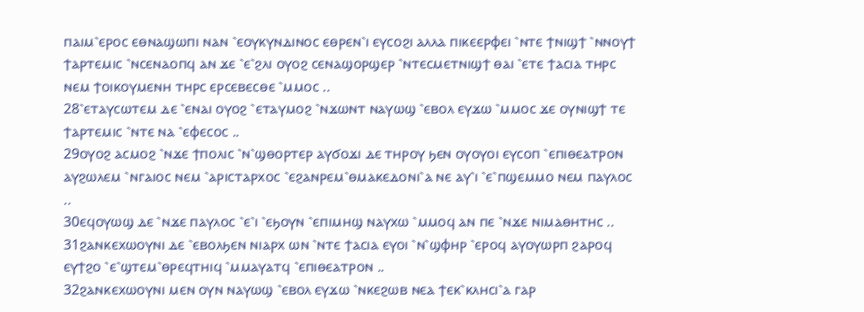ⲡⲁⲓⲙ⳿ⲉⲣⲟⲥ ⲉⲑⲛⲁϣⲱⲡⲓ ⲛⲁⲛ ⳿ⲉⲟⲩⲕⲩⲛⲇⲓⲛⲟⲥ ⲉⲑⲣⲉⲛ⳿ⲓ ⲉⲩⲥⲟϩⲓ ⲁⲗⲗⲁ ⲡⲓⲕⲉⲉⲣⲫⲉⲓ ⳿ⲛⲧⲉ ϯⲛⲓϣϯ ⳿ⲛⲛⲟⲩϯ ϯⲁⲣⲧⲉⲙⲓⲥ ⳿ⲛⲥⲉⲛⲁⲟⲡϥ ⲁⲛ ϫⲉ ⳿ⲉ⳿ϩⲗⲓ ⲟⲩⲟϩ ⲥⲉⲛⲁϣⲟⲣϣⲉⲣ ⳿ⲛⲧⲉⲥⲙⲉⲧⲛⲓϣϯ ⲑⲁⲓ ⳿ⲉⲧⲉ ϯⲁⲥⲓⲁ ⲧⲏⲣⲥ ⲛⲉⲙ ϯⲟⲓⲕⲟⲩⲙⲉⲛⲏ ⲧⲏⲣⲥ ⲉⲣⲥⲉⲃⲉⲥⲑⲉ ⳿ⲙⲙⲟⲥ ..
28⳿ⲉⲧⲁⲩⲥⲱⲧⲉⲙ ⲇⲉ ⳿ⲉⲛⲁⲓ ⲟⲩⲟϩ ⳿ⲉⲧⲁⲩⲙⲟϩ ⳿ⲛϫⲱⲛⲧ ⲛⲁⲩⲱϣ ⳿ⲉⲃⲟⲗ ⲉⲩϫⲱ ⳿ⲙⲙⲟⲥ ϫⲉ ⲟⲩⲛⲓϣϯ ⲧⲉ ϯⲁⲣⲧⲉⲙⲓⲥ ⳿ⲛⲧⲉ ⲛⲁ ⳿ⲉⲫⲉⲥⲟⲥ ..
29ⲟⲩⲟϩ ⲁⲥⲙⲟϩ ⳿ⲛϫⲉ ϯⲡⲟⲗⲓⲥ ⳿ⲛ⳿ϣⲑⲟⲣⲧⲉⲣ ⲁⲩϭⲟϫⲓ ⲇⲉ ⲧⲏⲣⲟⲩ ϧⲉⲛ ⲟⲩⲟⲩⲟⲓ ⲉⲩⲥⲟⲡ ⳿ⲉⲡⲓⲑⲉⲁⲧⲣⲟⲛ ⲁⲩϩⲱⲗⲉⲙ ⳿ⲛⲅⲁⲓⲟⲥ ⲛⲉⲙ ⳿ⲁⲣⲓⲥⲧⲁⲣⲭⲟⲥ ⳿ⲉϩⲁⲛⲣⲉⲙ⳿ⲑⲙⲁⲕⲉⲇⲟⲛⲓ⳿ⲁ ⲛⲉ ⲁⲩ⳿ⲓ ⳿ⲉ⳿ⲡϣⲉⲙⲙⲟ ⲛⲉⲙ ⲡⲁⲩⲗⲟⲥ ..
30ⲉϥⲟⲩⲱϣ ⲇⲉ ⳿ⲛϫⲉ ⲡⲁⲩⲗⲟⲥ ⳿ⲉ⳿ⲓ ⳿ⲉϧⲟⲩⲛ ⳿ⲉⲡⲓⲙⲏϣ ⲛⲁⲩⲭⲱ ⳿ⲙⲙⲟϥ ⲁⲛ ⲡⲉ ⳿ⲛϫⲉ ⲛⲓⲙⲁⲑⲏⲧⲏⲥ ..
31ϩⲁⲛⲕⲉⲭⲱⲟⲩⲛⲓ ⲇⲉ ⳿ⲉⲃⲟⲗϧⲉⲛ ⲛⲓⲁⲣⲭ ⲱⲛ ⳿ⲛⲧⲉ ϯⲁⲥⲓⲁ ⲉⲩⲟⲓ ⳿ⲛ⳿ϣⲫⲏⲣ ⳿ⲉⲣⲟϥ ⲁⲩⲟⲩⲱⲣⲡ ϩⲁⲣⲟϥ ⲉⲩϯϩⲟ ⳿ⲉ⳿ϣⲧⲉⲙ⳿ⲑⲣⲉϥⲧⲏⲓϥ ⳿ⲙⲙⲁⲩⲁⲧϥ ⳿ⲉⲡⲓⲑⲉⲁⲧⲣⲟⲛ ..
32ϩⲁⲛⲕⲉⲭⲱⲟⲩⲛⲓ ⲙⲉⲛ ⲟⲩⲛ ⲛⲁⲩⲱϣ ⳿ⲉⲃⲟⲗ ⲉⲩϫⲱ ⳿ⲛⲕⲉϩⲱⲃ ⲛⲉⲁ ϯⲉⲕ⳿ⲕⲗⲏⲥⲓ⳿ⲁ ⲅⲁⲣ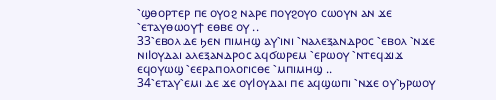⳿ϣⲑⲟⲣⲧⲉⲣ ⲡⲉ ⲟⲩⲟϩ ⲛⲁⲣⲉ ⲡⲟⲩϩⲟⲩⲟ ⲥⲱⲟⲩⲛ ⲁⲛ ϫⲉ ⳿ⲉⲧⲁⲩⲑⲱⲟⲩϯ ⲉⲑⲃⲉ ⲟⲩ ..
33⳿ⲉⲃⲟⲗ ⲇⲉ ϧⲉⲛ ⲡⲓⲙⲏϣ ⲁⲩ⳿ⲓⲛⲓ ⳿ⲛⲁⲗⲉⲝⲁⲛⲇⲣⲟⲥ ⳿ⲉⲃⲟⲗ ⳿ⲛϫⲉ ⲛⲓⲒⲟⲩⲇⲁⲓ ⲁⲗⲉⲝⲁⲛⲇⲣⲟⲥ ⲁϥϭⲱⲣⲉⲙ ⳿ⲉⲣⲱⲟⲩ ⳿ⲛⲧⲉϥϫⲓϫ ⲉϥⲟⲩⲱϣ ⳿ⲉⲉⲣⲁⲡⲟⲗⲟⲅⲓⲥⲑⲉ ⳿ⲙⲡⲓⲙⲏϣ ..
34⳿ⲉⲧⲁⲩ⳿ⲉⲙⲓ ⲇⲉ ϫⲉ ⲟⲩⲒⲟⲩⲇⲁⲓ ⲡⲉ ⲁϥϣⲱⲡⲓ ⳿ⲛϫⲉ ⲟⲩ⳿ϧⲣⲱⲟⲩ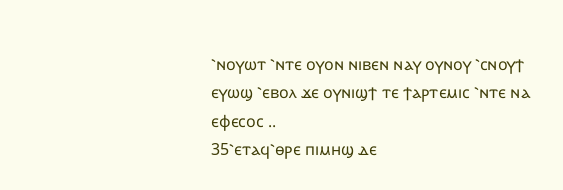⳿ⲛⲟⲩⲱⲧ ⳿ⲛⲧⲉ ⲟⲩⲟⲛ ⲛⲓⲃⲉⲛ ⲛⲁⲩ ⲟⲩⲛⲟⲩ ⳿ⲥⲛⲟⲩϯ ⲉⲩⲱϣ ⳿ⲉⲃⲟⲗ ϫⲉ ⲟⲩⲛⲓϣϯ ⲧⲉ ϯⲁⲣⲧⲉⲙⲓⲥ ⳿ⲛⲧⲉ ⲛⲁ ⲉⲫⲉⲥⲟⲥ ..
35⳿ⲉⲧⲁϥ⳿ⲑⲣⲉ ⲡⲓⲙⲏϣ ⲇⲉ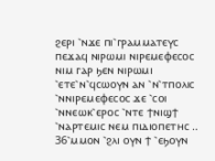ϩⲉⲣⲓ ⳿ⲛϫⲉ ⲡⲓ⳿ⲅⲣⲁⲙⲙⲁⲧⲉⲩⲥ ⲡⲉϫⲁϥ ⲛⲓⲣⲱⲙⲓ ⲛⲓⲣⲉⲙⲉⲫⲉⲥⲟⲥ ⲛⲓⲙ ⲅⲁⲣ ϧⲉⲛ ⲛⲓⲣⲱⲙⲓ ⳿ⲉⲧⲉ⳿ⲛ⳿ϥⲥⲱⲟⲩⲛ ⲁⲛ ⳿ⲛ⳿ⲧⲡⲟⲗⲓⲥ ⳿ⲛⲛⲓⲣⲉⲙⲉⲫⲉⲥⲟⲥ ϫⲉ ⳿ⲥⲟⲓ ⳿ⲛⲛⲉⲱⲕ⳿ⲉⲣⲟⲥ ⳿ⲛⲧⲉ ϯⲛⲓϣϯ ⳿ⲛⲁⲣⲧⲉⲙⲓⲥ ⲛⲉⲙ ⲡⲓⲇⲓⲟⲡⲉⲧⲏⲥ ..
36⳿ⲙⲙⲟⲛ ⳿ϩⲗⲓ ⲟⲩⲛ ϯ ⳿ⲉϧⲟⲩⲛ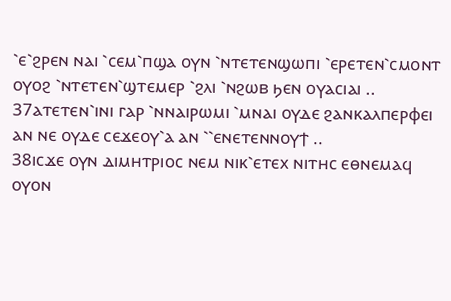⳿ⲉ⳿ϩⲣⲉⲛ ⲛⲁⲓ ⳿ⲥⲉⲙ⳿ⲡϣⲁ ⲟⲩⲛ ⳿ⲛⲧⲉⲧⲉⲛϣⲱⲡⲓ ⳿ⲉⲣⲉⲧⲉⲛ⳿ⲥⲙⲟⲛⲧ ⲟⲩⲟϩ ⳿ⲛⲧⲉⲧⲉⲛ⳿ϣⲧⲉⲙⲉⲣ ⳿ϩⲗⲓ ⳿ⲛϩⲱⲃ ϧⲉⲛ ⲟⲩⲁⲥⲓⲁⲓ ..
37ⲁⲧⲉⲧⲉⲛ⳿ⲓⲛⲓ ⲅⲁⲣ ⳿ⲛⲛⲁⲓⲣⲱⲙⲓ ⳿ⲙⲛⲁⲓ ⲟⲩⲇⲉ ϩⲁⲛⲕⲁⲗⲡⲉⲣⲫⲉⲓ ⲁⲛ ⲛⲉ ⲟⲩⲇⲉ ⲥⲉϫⲉⲟⲩ⳿ⲁ ⲁⲛ ⳿⳿ⲉⲛⲉⲧⲉⲛⲛⲟⲩϯ ..
38ⲓⲥϫⲉ ⲟⲩⲛ ⲇⲓⲙⲏⲧⲣⲓⲟⲥ ⲛⲉⲙ ⲛⲓⲕ⳿ⲉⲧⲉⲭ ⲛⲓⲧⲏⲥ ⲉⲑⲛⲉⲙⲁϥ ⲟⲩⲟⲛ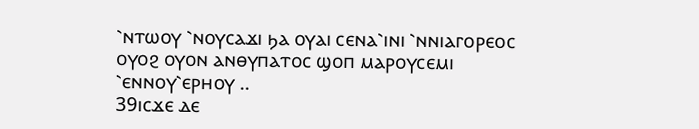⳿ⲛⲧⲱⲟⲩ ⳿ⲛⲟⲩⲥⲁϫⲓ ϧⲁ ⲟⲩⲁⲓ ⲥⲉⲛⲁ⳿ⲓⲛⲓ ⳿ⲛⲛⲓⲁⲅⲟⲣⲉⲟⲥ ⲟⲩⲟϩ ⲟⲩⲟⲛ ⲁⲛⲑⲩⲡⲁⲧⲟⲥ ϣⲟⲡ ⲙⲁⲣⲟⲩⲥⲉⲙⲓ ⳿ⲉⲛⲛⲟⲩ⳿ⲉⲣⲏⲟⲩ ..
39ⲓⲥϫⲉ ⲇⲉ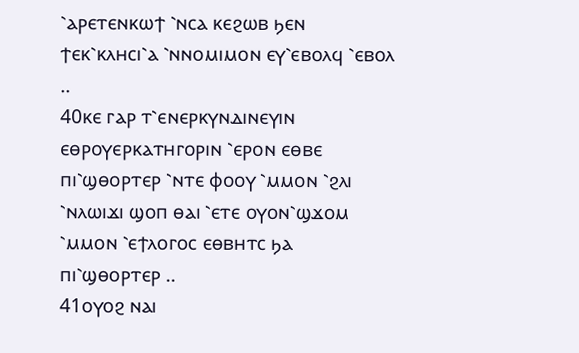⳿ⲁⲣⲉⲧⲉⲛⲕⲱϯ ⳿ⲛⲥⲁ ⲕⲉϩⲱⲃ ϧⲉⲛ ϯⲉⲕ⳿ⲕⲗⲏⲥⲓ⳿ⲁ ⳿ⲛⲛⲟⲙⲓⲙⲟⲛ ⲉⲩ⳿ⲉⲃⲟⲗϥ ⳿ⲉⲃⲟⲗ ..
40ⲕⲉ ⲅⲁⲣ ⲧ⳿ⲉⲛⲉⲣⲕⲩⲛⲇⲓⲛⲉⲩⲓⲛ ⲉⲑⲣⲟⲩⲉⲣⲕⲁⲧⲏⲅⲟⲣⲓⲛ ⳿ⲉⲣⲟⲛ ⲉⲑⲃⲉ ⲡⲓ⳿ϣⲑⲟⲣⲧⲉⲣ ⳿ⲛⲧⲉ ⲫⲟⲟⲩ ⳿ⲙⲙⲟⲛ ⳿ϩⲗⲓ ⳿ⲛⲗⲱⲓϫⲓ ϣⲟⲡ ⲑⲁⲓ ⳿ⲉⲧⲉ ⲟⲩⲟⲛ⳿ϣϫⲟⲙ ⳿ⲙⲙⲟⲛ ⳿ⲉϯⲗⲟⲅⲟⲥ ⲉⲑⲃⲏⲧⲥ ϧⲁ ⲡⲓ⳿ϣⲑⲟⲣⲧⲉⲣ ..
41ⲟⲩⲟϩ ⲛⲁⲓ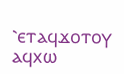⳿ⲉⲧⲁϥϫⲟⲧⲟⲩ ⲁϥⲭⲱ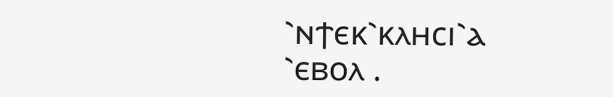⳿ⲛϯⲉⲕ⳿ⲕⲗⲏⲥⲓ⳿ⲁ ⳿ⲉⲃⲟⲗ .